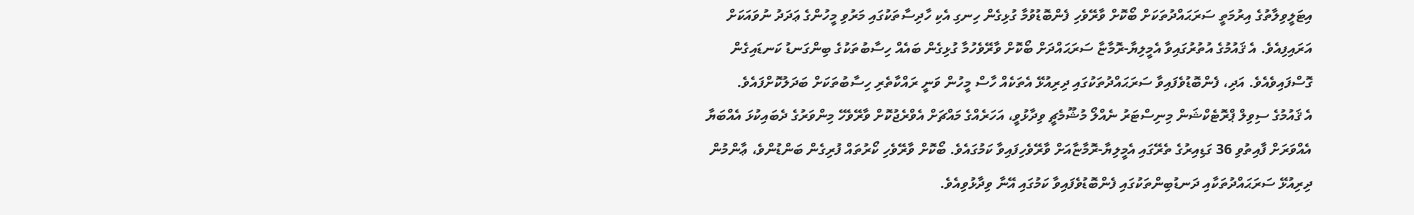އިޓަލީވިލާތުގެ އިރުމަތީ ސަރަޙައްދުތަކަށް ބޯކޮށް ވާރޭވެހި ފެންބޮޑުވުމާ ގުޅިގެން ހިނގި އެކި ހާދިސާތަކުގައި މަރުވި މީހުންގެ ޢަދަދު ނުވައަކަށް އަރައިފިއެވެ. އެ ޤައުމުގެ އުތުރުގައިވާ އެމީލިޔާ-ރޮމާޏާ ސަރަޙައްދަށް ބޯކޮށް ވާރޭވެހުމާ ގުޅިގެން ބައެއް ހިސާބުތަކުގެ ބިންގަނޑު ކަނޑައިގެން ގޮސްފައިވެއެވެ. އަދި، ފެންބޮޑުވެފައިވާ ސަރަޙައްދުތަކުގައި ދިރިއުޅޭ އެތަކެއް ހާސް މީހުން ވަނީ ރައްކާތެރި ހިސާބުތަކަށް ބަދަލުކޮށްފައެވެ.
އެ ޤައުމުގެ ސިވިލް ޕްރޮޓެކްޝަން މިނިސްޓަރު ނެއްލޯ މުޝޫމެޗީ ވިދާޅުވީ، އަހަރެއްގެ މައްޗަށް އެވްރެޖުކޮށް ވާރޭވެހޭ މިންވަރުގެ ދެބައިކުޅަ އެއްބަޔާ އެއްވަރަށް ފާއިތުވި 36 ގަޑިއިރުގެ ތެރޭގައި އެމީލިޔާ-ރޮމާޏާއަށް ވާރޭވެހިފައިވާ ކަމުގައެވެ. ބޯކޮށް ވާރޭވެހި ކޯރުތައް ފުރިގެން ބަންޑުންވެ، ޢާންމުން ދިރިއުޅޭ ސަރަޙައްދުތަކާއި ދަނޑުބިންތަކުގައި ފެންބޮޑުވެފައިވާ ކަމުގައި އޭނާ ވިދާޅުވިއެވެ.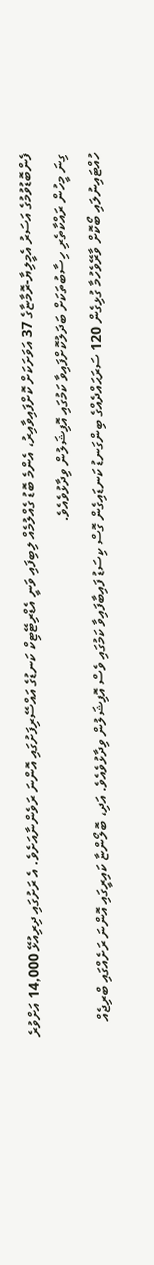ފެންބޮޑުވުމުގެ އަސަރު އެމީލިޔާ-ރޮމާޏާގެ 37 އަވަށަކަށް ކޮށްފައިވާއިރު، އެންމެ ބޮޑު ގެއްލުމެއް ލިބިފައި ވަނީ އެޑްރިޓޭޓިކް ކަނޑުގެ އައްސޭރިފަށުގައި އޮންނަ ރަވެންނާއަށެވެ. އެ ރަށުގައި ދިރިއުޅޭ 14,000 އަށްވުރެ ގިނަ މީހުން ރައްކާތެރި ހިސާބުތަކަށް ބަދަލުކޮށްފައިވާ ކަމުގައި އޮފިޝަލުން ވިދާޅުވެއެވެ.
ހުއްޓައިނުލައި ބޯކޮށް ވާރޭވެހުމާ ގުޅިގެން 120 ސަރަޙައްދެއްގެ ބިންގަނޑު ކަނޑައިގެން ގޮސް ކިސަޑު ފައިބާފައިވާ ކަމުގައި ވެސް އޮފިޝަލުން ވިދާޅުވެއެވެ. އަދި، ބޮލޯންޏާ ކައިރީގައި އޮންނަ ރަށެއްގައި ބްރިޖެއް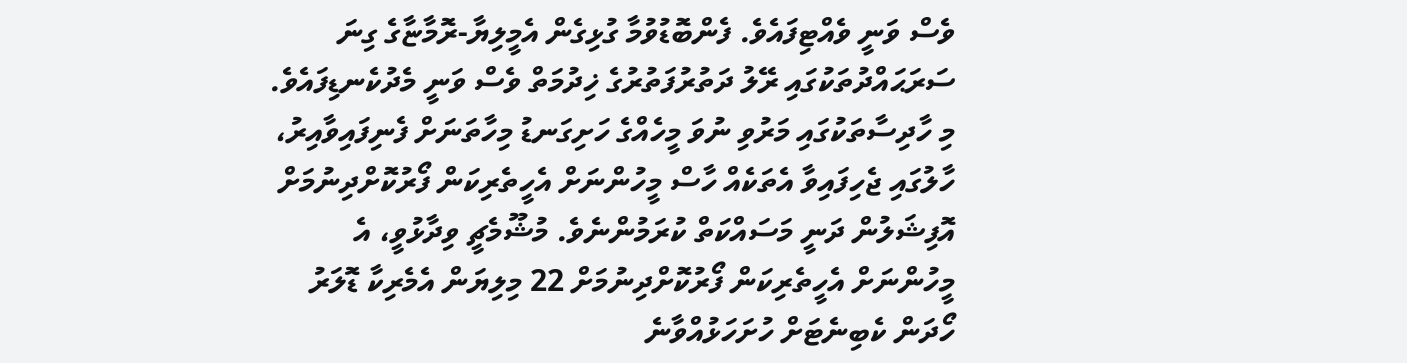ވެސް ވަނީ ވެއްޓިފައެވެ. ފެންބޮޑުވުމާ ގުޅިގެން އެމީލިޔާ-ރޮމާޏާގެ ގިނަ ސަރަޙައްދުތަކުގައި ރޭލު ދަތުރުފަތުރުގެ ޚިދުމަތް ވެސް ވަނީ މެދުކެނޑިފައެވެ.
މި ހާދިސާތަކުގައި މަރުވި ނުވަ މީހެއްގެ ހަށިގަނޑު މިހާތަނަށް ފެނިފައިވާއިރު، ހާލުގައި ޖެހިފައިވާ އެތަކެއް ހާސް މީހުންނަށް އެހީތެރިކަން ފޯރުކޮށްދިނުމަށް އޮފިޝަލުން ދަނީ މަސައްކަތް ކުރަމުންނެވެ. މުޝޫމެޗީ ވިދާޅުވީ، އެ މީހުންނަށް އެހީތެރިކަން ފޯރުކޮށްދިނުމަށް 22 މިލިޔަން އެމެރިކާ ޑޮލަރު ހޯދަން ކެބިނެޓަށް ހުށަހަޅުއްވާނެ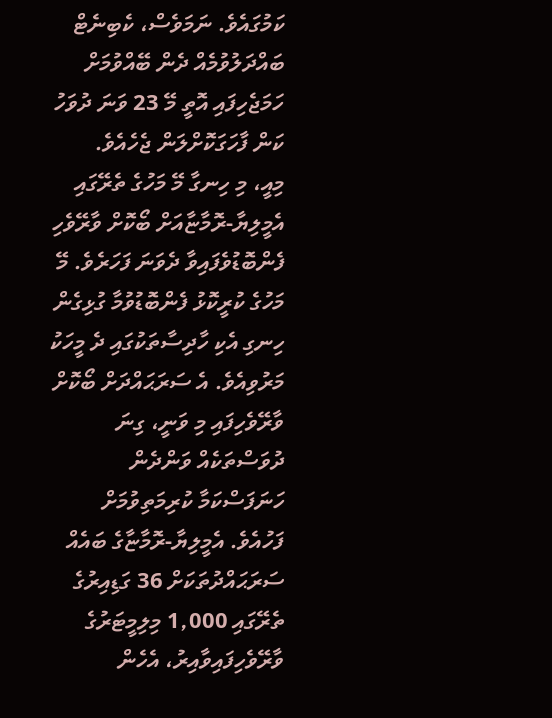ކަމުގައެވެ. ނަމަވެސް، ކެބިނެޓް ބައްދަލުވުމެއް ދެން ބޭއްވުމަށް ހަމަޖެހިފައި އޮތީ މޭ 23 ވަނަ ދުވަހު ކަން ފާހަގަކޮށްލަން ޖެހެއެވެ.
މިއީ، މި ހިނގާ މޭ މަހުގެ ތެރޭގައި އެމީލިޔާ-ރޮމާޏާއަށް ބޯކޮށް ވާރޭވެހި ފެންބޮޑުވެފައިވާ ދެވަނަ ފަހަރެވެ. މޭ މަހުގެ ކުރީކޮޅު ފެންބޮޑުވުމާ ގުޅިގެން ހިނގި އެކި ހާދިސާތަކުގައި ދެ މީހަކު މަރުވިއެވެ. އެ ސަރަޙައްދަށް ބޯކޮށް ވާރޭވެހިފައި މި ވަނީ، ގިނަ ދުވަސްތަކެއް ވަންދެން ހަނަފަސްކަމާ ކުރިމަތިވުމަށް ފަހުއެވެ. އެމީލިޔާ-ރޮމާޏާގެ ބައެއް ސަރަޙައްދުތަކަށް 36 ގަޑިއިރުގެ ތެރޭގައި 1,000 މިލިމީޓަރުގެ ވާރޭވެހިފައިވާއިރު، އެހެން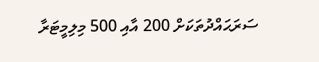ސަރަޙައްދުތަކަށް 200 އާއި 500 މިލިމީޓަރާ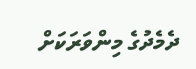ދެމެދުގެ މިންވަރަކަށް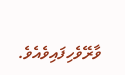ވާރޭވެހިފައިވެއެވެ.